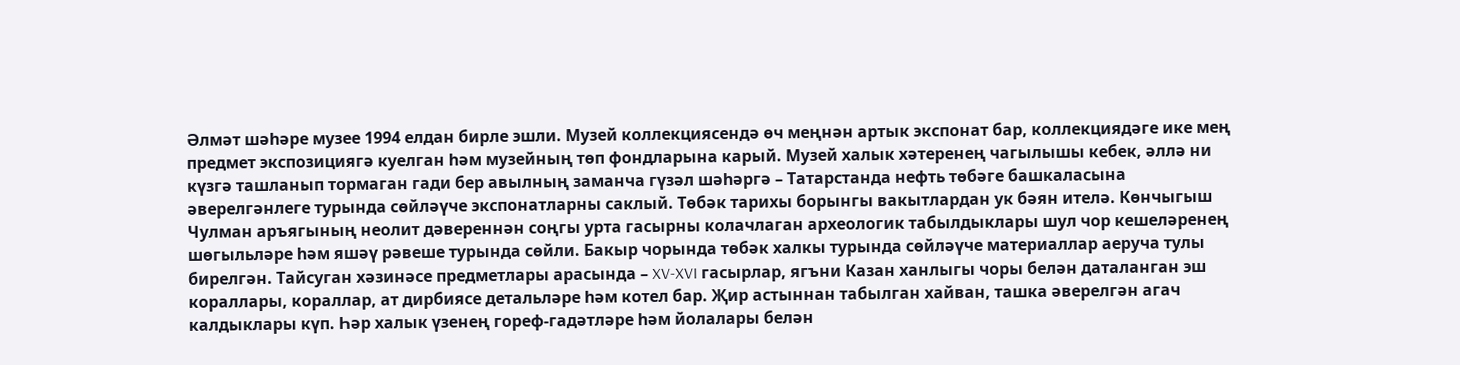Әлмәт шәһәре музее 1994 елдан бирле эшли. Музей коллекциясендә өч меңнән артык экспонат бар, коллекциядәге ике мең предмет экспозициягә куелган һәм музейның төп фондларына карый. Музей халык хәтеренең чагылышы кебек, әллә ни күзгә ташланып тормаган гади бер авылның заманча гүзәл шәһәргә – Татарстанда нефть төбәге башкаласына әверелгәнлеге турында сөйләүче экспонатларны саклый. Төбәк тарихы борынгы вакытлардан ук бәян ителә. Көнчыгыш Чулман аръягының неолит дәвереннән соңгы урта гасырны колачлаган археологик табылдыклары шул чор кешеләренең шөгыльләре һәм яшәү рәвеше турында сөйли. Бакыр чорында төбәк халкы турында сөйләүче материаллар аеруча тулы бирелгән. Тайсуган хәзинәсе предметлары арасында – XV-XVI гасырлар, ягъни Казан ханлыгы чоры белән даталанган эш кораллары, кораллар, ат дирбиясе детальләре һәм котел бар. Җир астыннан табылган хайван, ташка әверелгән агач калдыклары күп. Һәр халык үзенең гореф-гадәтләре һәм йолалары белән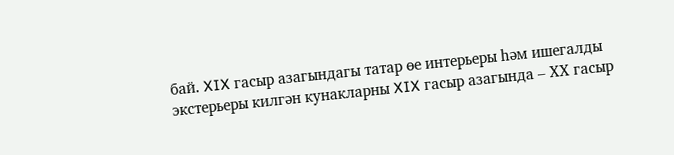бай. XIX гасыр азагындагы татар өе интерьеры һәм ишегалды экстерьеры килгән кунакларны XIX гасыр азагында – ХХ гасыр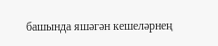башында яшәгән кешеләрнең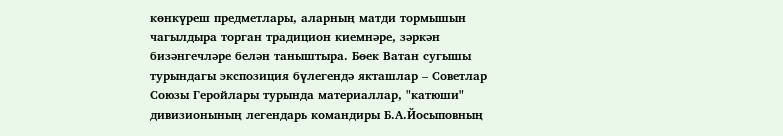көнкүреш предметлары, аларның матди тормышын чагылдыра торган традицион киемнәре, зәркән бизәнгечләре белән таныштыра. Бөек Ватан сугышы турындагы экспозиция бүлегендә якташлар – Советлар Союзы Геройлары турында материаллар, "катюши" дивизионының легендарь командиры Б.А.Йосыповның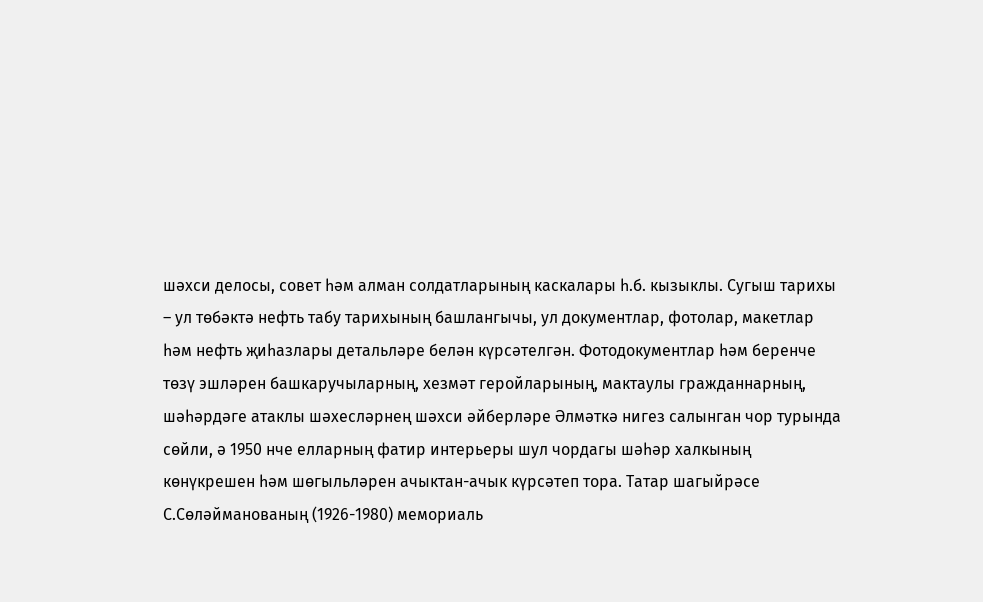шәхси делосы, совет һәм алман солдатларының каскалары һ.б. кызыклы. Сугыш тарихы – ул төбәктә нефть табу тарихының башлангычы, ул документлар, фотолар, макетлар һәм нефть җиһазлары детальләре белән күрсәтелгән. Фотодокументлар һәм беренче төзү эшләрен башкаручыларның, хезмәт геройларының, мактаулы гражданнарның, шәһәрдәге атаклы шәхесләрнең шәхси әйберләре Әлмәткә нигез салынган чор турында сөйли, ә 1950 нче елларның фатир интерьеры шул чордагы шәһәр халкының көнүкрешен һәм шөгыльләрен ачыктан-ачык күрсәтеп тора. Татар шагыйрәсе С.Сөләйманованың (1926-1980) мемориаль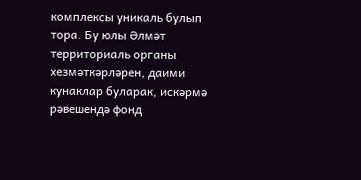комплексы уникаль булып тора. Бу юлы Әлмәт территориаль органы хезмәткәрләрен, даими кунаклар буларак, искәрмә рәвешендә фонд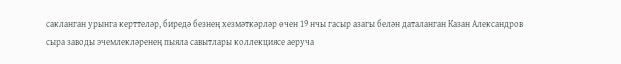сакланган урынга керттеләр, биредә безнең хезмәткәрләр өчен 19 нчы гасыр азагы белән даталанган Казан Александров сыра заводы эчемлекләренең пыяла савытлары коллекциясе аеруча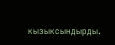кызыксындырды.